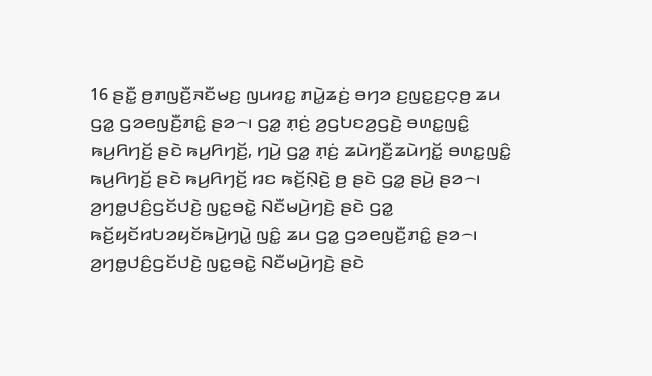16 ꤔꤢꤪ꤭ ꤥ꤬ꤊꤜꤢꤪ꤬ꤏꤢꤪꤗꤢ꤬ ꤜꤣꤙꤢ꤭ ꤊꤣꤧ꤭ꤘꤢꤦ꤬ ꤋꤚꤤ ꤢ꤬ꤜꤢ꤭ꤢ꤬ꤍ꤫ꤥ꤬ ꤘꤣ ꤞꤤ꤭ ꤞꤤꤕꤜꤢꤪ꤬ꤊꤢꤨ꤭ ꤔꤤ꤮꤯ ꤞꤤ꤭ ꤊ꤫ꤢꤦ꤬ ꤤ꤬ꤞꤝꤢꤤ꤬ꤞꤢꤧ꤬ ꤋꤛꤢ꤭ꤜꤢꤨ꤭ ꤒꤣ꤬ꤖꤚꤢꤩ꤬ ꤔꤢꤧ ꤒꤣ꤬ꤖꤚꤢꤩ꤬, ꤚꤣꤧ꤬ ꤞꤤ꤭ ꤊ꤫ꤢꤦ꤬ ꤘꤣꤧꤚꤢꤪ꤬ꤘꤣꤧꤚꤢꤩ꤭ ꤋꤛꤢ꤭ꤜꤢꤨ꤭ ꤒꤣ꤬ꤖꤚꤢꤩ꤬ ꤔꤢꤧ ꤒꤣ꤬ꤖꤚꤢꤩ꤬ ꤙꤢ ꤒꤢꤩ꤬ꤡ꤫ꤢꤧ꤬ ꤥ꤬ ꤔꤢꤧ ꤞꤤ꤭ ꤔꤣꤧ꤬ ꤔꤤ꤮꤯ ꤤ꤬ꤚꤥ꤭ꤓꤢꤨ꤬ꤞꤢꤩꤓꤢꤧ꤬ ꤜꤢ꤭ꤋꤢꤧ꤭ ꤡꤢꤪꤗꤣꤧ꤬ꤚꤢꤧ꤬ ꤔꤢꤧ ꤞꤤ꤭ ꤒꤢꤩ꤬ꤟꤢꤩꤙꤝꤤꤟꤢꤩꤒꤣꤧ꤬ꤚꤣꤧ꤭ ꤜꤢꤨ꤭ ꤘꤣ ꤞꤤ꤭ ꤞꤤꤕꤜꤢꤪ꤬ꤊꤢꤨ꤭ ꤔꤤ꤮꤯ ꤤ꤬ꤚꤥ꤭ꤓꤢꤨ꤬ꤞꤢꤩꤓꤢꤧ꤬ ꤜꤢ꤭ꤋꤢꤧ꤭ ꤡꤢꤪꤗꤣꤧ꤬ꤚꤢꤧ꤬ ꤔꤢꤧ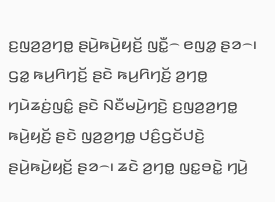ꤢ꤬ꤜꤤ꤬ꤤ꤬ꤚꤥ꤭ ꤔꤣꤧ꤬ꤒꤣꤧ꤬ꤟꤢꤩ꤬ ꤜꤢꤪ꤭꤮ ꤕꤜꤤ꤭ ꤔꤤ꤮꤯
ꤞꤤ꤭ ꤒꤣ꤬ꤖꤚꤢꤩ꤬ ꤔꤢꤧ ꤒꤣ꤬ꤖꤚꤢꤩ꤬ ꤤ꤬ꤚꤥ꤭ ꤚꤣꤧꤘꤢꤦ꤬ꤜꤢꤨ꤭ ꤔꤢꤧ ꤡꤢꤪꤗꤣꤧ꤬ꤚꤢꤧ꤬ ꤢ꤬ꤜꤤ꤬ꤤ꤬ꤚꤥ꤭ ꤒꤣꤧ꤬ꤟꤢꤩ꤬ ꤔꤢꤧ ꤜꤤ꤬ꤤ꤬ꤚꤥ꤭ ꤓꤢꤨ꤬ꤞꤢꤩꤓꤢꤧ꤬ ꤔꤣꤧ꤬ꤒꤣꤧ꤬ꤟꤢꤩ꤬ ꤔꤤ꤮꤯ ꤘꤢꤧ ꤤ꤬ꤚꤥ꤭ ꤜꤢ꤭ꤋꤢꤧ꤭ ꤚꤣꤧ꤬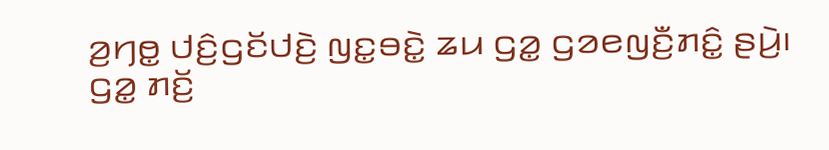ꤤ꤬ꤚꤥ꤭ ꤓꤢꤨ꤬ꤞꤢꤩꤓꤢꤧ꤬ ꤜꤢ꤭ꤋꤢꤧ꤭ ꤘꤣ ꤞꤤ꤭ ꤞꤤꤕꤜꤢꤪ꤬ꤊꤢꤨ꤭ ꤔꤣꤧ꤬꤯
ꤞꤤ꤭ ꤊꤢꤩ꤬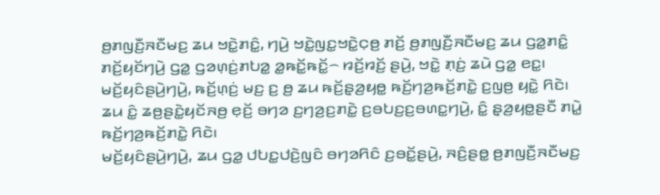ꤥ꤬ꤊꤜꤢꤪ꤬ꤏꤢꤪꤗꤢ꤬ ꤘꤣ ꤠꤢꤧ꤭ꤊꤢꤨ꤭, ꤚꤣꤧ꤬ ꤠꤢꤧ꤭ꤜꤢ꤭ꤠꤢꤧ꤭ꤍ꤫ꤥ꤬ ꤊꤢꤩ꤬ ꤥ꤬ꤊꤜꤢꤪ꤬ꤏꤢꤪꤗꤢ꤬ ꤘꤣ ꤞꤤ꤭ꤊꤢꤨ꤭ ꤊꤢꤩ꤬ꤟꤢꤩꤚꤣꤧ꤬ ꤞꤤ꤭ ꤞꤤꤛ꤫ꤢꤦ꤬ꤊꤝꤤ꤭ ꤤ꤭ꤒꤢꤩ꤭ꤒꤢꤩ꤭꤮ ꤙꤢꤩ꤬ꤙꤢꤩ꤬ ꤔꤣꤧ꤬, ꤠꤢꤧ꤭ ꤊ꤫ꤢꤦ꤬ ꤘꤣꤧ ꤞꤤ꤭ ꤕꤢ꤭꤯
ꤗꤢꤩ꤬ꤟꤢꤨꤔꤣꤧ꤬ꤚꤣꤧ꤬, ꤒꤢꤩ꤬ꤛ꤫ꤢꤦ꤬ ꤗꤢ꤬ ꤢ꤬ ꤥ꤬ ꤘꤣ ꤒꤢꤩ꤬ꤔ꤫ꤤ꤬ꤟꤥ꤭ ꤒꤢꤩ꤬ꤚꤤ꤬ꤒꤢꤩ꤬ꤊꤢꤧ꤭ ꤢ꤬ꤜꤥ꤬ ꤟꤢꤧ꤭ ꤖꤢꤧ꤯ ꤘꤣ ꤢꤨ꤭ ꤘꤥ꤬ꤔꤢꤧ꤭ꤟꤢꤩꤏꤥ꤬ ꤕ꤫ꤢꤩ꤬ ꤋꤚꤤ ꤢ꤬ꤚꤤ꤬ꤢ꤬ꤊꤢꤧ꤭ ꤢ꤬ꤋꤝꤢ꤬ꤢ꤬ꤋꤛꤢ꤭ꤚꤣꤧ꤬, ꤢꤨ꤭ ꤔ꤫ꤤ꤬ꤟꤥ꤭ꤔꤢꤪ ꤊꤣꤧ꤭ ꤒꤢꤩ꤬ꤚꤤ꤬ꤒꤢꤩ꤬ꤊꤢꤧ꤭ ꤖꤢꤧ꤯
ꤗꤢꤩ꤬ꤟꤢꤨꤔꤣꤧ꤬ꤚꤣꤧ꤬, ꤘꤣ ꤞꤤ꤭ ꤓꤝꤢ꤭ꤓꤢꤧ꤬ꤜꤢꤨ ꤋꤚꤤꤖꤢꤨ ꤢ꤬ꤋꤢꤩ꤭ꤔꤣꤧ꤬, ꤏꤢꤨ꤬ꤔꤥ꤭ ꤥ꤬ꤊꤜꤢꤪ꤬ꤏꤢꤪꤗꤢ꤬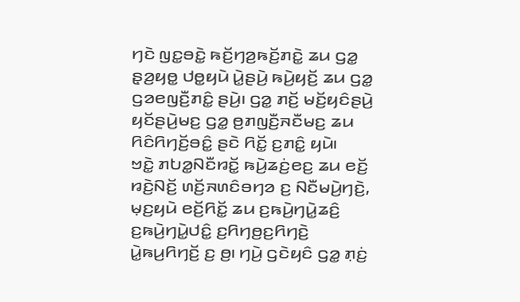ꤚꤢꤧ ꤜꤢ꤭ꤋꤢꤧ꤭ ꤒꤢꤩ꤬ꤚꤤ꤬ꤒꤢꤩ꤬ꤊꤢꤧ꤭ ꤘꤣ ꤞꤤ꤭ ꤔ꤫ꤤ꤬ꤟꤥ꤭ ꤓꤥ꤭ꤟꤣꤧ ꤣꤧ꤭ꤔꤣꤧ꤬ ꤒꤣꤧ꤬ꤟꤢꤩ꤬ ꤘꤣ ꤞꤤ꤭ ꤞꤤꤕꤜꤢꤪ꤬ꤊꤢꤨ꤭ ꤔꤣꤧ꤬꤯ ꤞꤤ꤭ ꤊꤢꤩ꤬ ꤗꤢꤩ꤬ꤟꤢꤨꤔꤣꤧ꤬ ꤟꤢꤩꤔꤣꤧ꤬ꤗꤢ꤬ ꤞꤤ꤭ ꤥ꤬ꤊꤜꤢꤪ꤬ꤏꤢꤪꤗꤢ꤬ ꤘꤣ ꤖꤢꤨꤖꤚꤢꤩ꤬ꤋꤢꤨ꤭ ꤔꤢꤧ ꤖꤢꤩ꤭ ꤢ꤬ꤊꤢꤨ꤭ ꤟꤣꤧ꤯
ꤠꤢꤧ꤭ ꤊꤝꤤ꤭ꤡꤢꤪꤙꤢꤩ꤭ ꤒꤣꤧ꤬ꤘꤢꤦ꤬ꤕꤢ꤬ ꤘꤣ ꤕꤢꤩ꤬ ꤙꤢꤧ꤬ꤡꤢꤩ꤬ ꤛꤢꤩ꤬ꤏꤛꤢꤨꤋꤚꤤ ꤢ꤬ ꤡꤢꤪꤗꤣꤧ꤬ꤚꤢꤧ꤬, ꤗ꤫ꤢ꤬ꤟꤣꤧ ꤕꤢꤩ꤬ꤖꤢꤩ꤭ ꤘꤣ ꤢ꤬ꤒꤣꤧ꤬ꤚꤣꤧ꤭ꤘꤢꤨ꤬ ꤢ꤬ꤒꤣꤧ꤬ꤚꤣꤧ꤭ꤓꤢꤨ꤭ ꤢ꤬ꤖꤚꤥ꤬ꤢ꤬ꤖꤚꤢꤧ꤬ ꤣꤧ꤭ꤒꤣ꤬ꤖꤚꤢꤩ꤬ ꤢ꤬ ꤥ꤬꤯ ꤚꤣꤧ꤬ ꤞꤢꤧꤟꤢꤨ ꤞꤤ꤭ ꤊ꤫ꤢꤦ꤬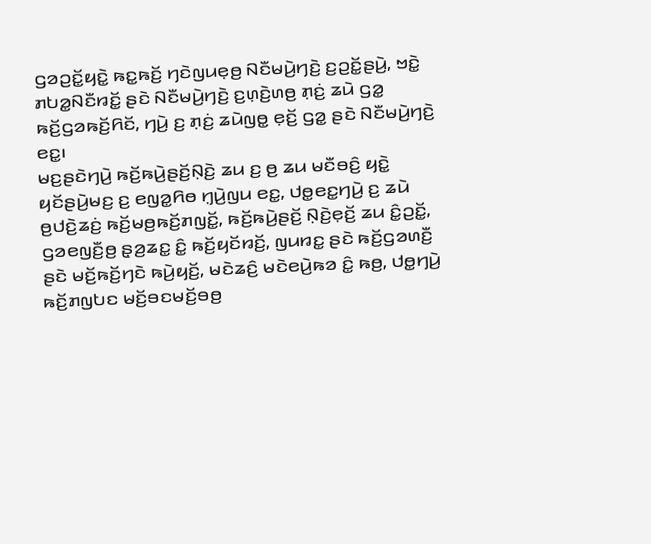ꤞꤤꤑꤢꤩ꤭ꤟꤢꤧ꤭ ꤒꤢ꤭ꤒꤢꤩ꤬ ꤚꤢꤧꤜꤣꤕ꤫ꤥ꤬ ꤡꤢꤪꤗꤣꤧ꤬ꤚꤢꤧ꤬ ꤢ꤬ꤑꤢꤩ꤭ꤔꤣꤧ꤬, ꤠꤢꤧ꤭ ꤊꤝꤤ꤭ꤡꤢꤪꤙꤢꤩ꤭ ꤔꤢꤧ ꤡꤢꤪꤗꤣꤧ꤬ꤚꤢꤧ꤬ ꤢ꤬ꤛ꤫ꤢꤧ꤬ꤛꤥ꤬ ꤊ꤫ꤢꤦ꤬ ꤘꤣꤧ ꤞꤤ꤭ ꤒꤢꤩ꤬ꤞꤤꤒꤢꤩ꤬ꤖꤢꤩ, ꤚꤣꤧ꤬ ꤢ꤬ ꤊ꤫ꤢꤦ꤬ ꤘꤣꤧꤜꤥ꤭ ꤕ꤫ꤢꤩ꤬ ꤞꤤ꤭ ꤔꤢꤧ ꤡꤢꤪꤗꤣꤧ꤬ꤚꤢꤧ꤬ ꤕꤢ꤭꤯
ꤗꤢ꤬ꤔꤢꤧꤚꤣꤧ꤬ ꤒꤢꤩ꤬ꤒꤣꤧ꤬ꤔꤢꤩ꤬ꤡ꤫ꤢꤧ꤬ ꤘꤣ ꤢ꤬ ꤥ꤬ ꤘꤣ ꤗꤢꤪꤋꤢꤨ꤬ ꤟꤢꤧ꤭ ꤟꤢꤩꤔꤣꤧ꤬ꤗꤢ꤬ ꤢ꤬ ꤕꤜꤤ꤭ꤖꤥ ꤚ꤫ꤣꤧ꤬ꤜꤣ ꤕꤢ꤭, ꤓꤥ꤭ꤕꤢ꤭ꤚꤣꤧ꤬ ꤢ꤬ ꤘꤣꤧ ꤥ꤬ꤓꤢꤧ꤬ꤘꤢꤦ꤬ ꤒꤢꤩ꤬ꤗꤥ꤬ꤒꤢꤩ꤬ꤊꤜꤢꤩ꤭, ꤒꤢꤩ꤬ꤒꤣꤧ꤬ꤔꤢꤩ꤬ ꤡ꤫ꤢꤧ꤬ꤕ꤫ꤢꤩ꤬ ꤘꤣ ꤢꤨ꤭ꤑꤢꤩ꤭, ꤞꤤꤕꤜꤢꤪ꤬ꤥ꤬ ꤔ꤫ꤤ꤬ꤘꤢ꤭ ꤢꤨ꤭ ꤒꤢꤩ꤬ꤟꤢꤩꤙꤢꤩ꤬, ꤜꤣꤙꤢ꤭ ꤔꤢꤧ ꤒꤢꤩ꤬ꤞꤤꤛꤢꤪ꤬ ꤔꤢꤧ ꤗꤢꤩ꤬ꤒꤢꤩ꤬ꤚꤢꤧ ꤒꤣꤧ꤬ꤟꤢꤩ꤬, ꤗꤢꤧꤘꤢꤨ꤬ ꤗꤢꤧꤕꤣꤧ꤬ꤒꤤ ꤢꤨ꤭ ꤒꤥ꤬, ꤓꤥ꤭ꤚꤣꤧ꤬ ꤒꤢꤩ꤬ꤊꤜꤝꤢ ꤗꤢꤩ꤬ꤋꤢꤗꤢꤩ꤬ꤋꤥ꤬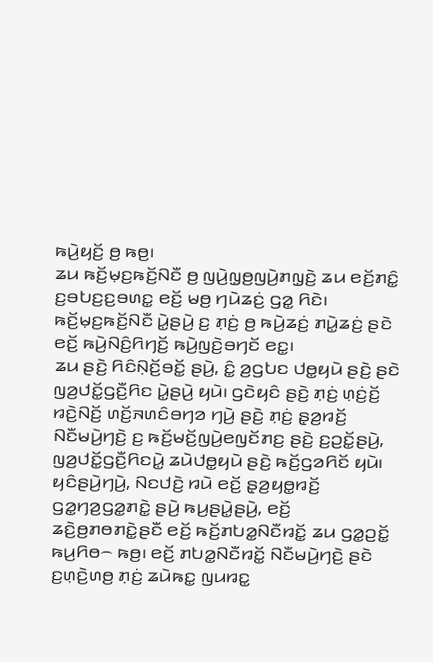ꤒꤣꤧ꤬ꤟꤢꤩ꤬ ꤥ꤬ ꤒꤥ꤬꤯
ꤘꤣ ꤒꤢꤩ꤬ꤗ꤫ꤢ꤬ꤒꤢꤩ꤬ꤡꤢꤪ ꤥ꤬ ꤜꤣꤧ꤬ꤜ꤫ꤥ꤬ꤜꤣꤧ꤬ꤊꤜ꤫ꤢꤧ꤬ ꤘꤣ ꤕꤢꤩ꤬ꤊꤢꤨ꤭ ꤢ꤬ꤋꤝꤢ꤬ꤢ꤬ꤋꤛꤢ꤭ ꤕꤢꤩ꤬ ꤗꤥ꤬ ꤚꤣꤧꤘꤢꤦ꤬ ꤞꤤ꤭ ꤖꤢꤧ꤯ ꤒꤢꤩ꤬ꤗ꤫ꤢ꤬ꤒꤢꤩ꤬ꤡꤢꤪ ꤣꤧ꤭ꤔꤣꤧ꤬ ꤢ꤬ ꤊ꤫ꤢꤦ꤬ ꤥ꤬ ꤒꤣꤧ꤬ꤘꤢꤦ꤬ ꤊꤣꤧ꤭ꤘꤢꤦ꤬ ꤔꤢꤧ ꤕꤢꤩ꤬ ꤒꤣꤧ꤬ꤡꤢꤨ꤬ꤖꤚꤢꤩ꤬ ꤒꤣꤧ꤬ꤜꤢꤧ꤬ꤋꤚꤢꤩ ꤕꤢ꤭꤯
ꤘꤣ ꤔꤢꤧ꤬ ꤖꤢꤨꤡ꤫ꤢꤩ꤬ꤋꤢꤩ꤭ ꤔꤣꤧ꤬, ꤢꤨ꤭ ꤤ꤬ꤞꤝꤢ ꤓꤥ꤭ꤟꤣꤧ ꤔꤢꤧ꤬ ꤔꤢꤧ ꤜꤤ꤬ꤓꤢꤩ꤭ꤞꤢꤪ꤬ꤖꤢ ꤣꤧ꤭ꤔꤣꤧ꤬ ꤟꤣꤧ꤯ ꤞꤢꤧꤟꤢꤨ ꤔꤢꤧ꤬ ꤊ꤫ꤢꤦ꤬ ꤛ꤫ꤢꤦ꤬ꤢꤩ꤬ ꤙꤢꤧ꤬ꤡꤢꤩ꤬ ꤛꤢꤩ꤬ꤏꤛꤢꤨꤋꤚꤤ ꤚꤣꤧ꤬ ꤔꤢꤧ꤬ ꤊ꤫ꤢꤦ꤬ ꤔ꤫ꤤ꤬ꤙꤢꤩ꤬ ꤡꤢꤪꤗꤣꤧ꤬ꤚꤢꤧ꤬ ꤢ꤬ ꤒꤢꤩ꤬ꤗꤢꤩ꤬ꤜꤣꤧ꤬ꤕꤜꤢꤩꤊꤢ꤬ ꤔꤢꤧ꤬ ꤢ꤬ꤑꤢꤩ꤭ꤔꤣꤧ꤬, ꤜꤤ꤬ꤓꤢꤩ꤭ꤞꤢꤪ꤬ꤖꤢꤣꤧ꤭ ꤘꤣꤧꤓꤥ꤭ꤟꤣꤧ ꤔꤢꤧ꤬ ꤒꤢꤩ꤬ꤞꤤꤖꤢꤩ ꤟꤣꤧ꤯
ꤟꤢꤨꤔꤣꤧ꤬ꤚꤣꤧ꤬, ꤡꤢꤓꤢꤧ꤬ ꤙꤣꤧ ꤕꤢꤩ꤬ ꤔ꤫ꤤ꤬ꤟꤥ꤭ꤙꤢꤩ꤬ ꤞꤤ꤭ꤚꤤ꤬ꤞꤤ꤭ꤊꤢꤧ꤭ ꤔꤣꤧ꤬ ꤒꤣ꤬ꤔꤣꤧ꤭ꤔꤣꤧ꤬, ꤕꤢꤩ꤬ ꤘꤢꤧ꤬ꤥ꤬ꤊꤥꤊꤢꤧ꤭ꤔꤢꤪ ꤕꤢꤩ꤬ ꤒꤢꤩ꤬ꤊꤝꤤ꤭ꤡꤢꤪꤙꤢꤩ꤭ ꤘꤣ ꤞꤤ꤭ꤑꤢꤩ꤭ ꤒꤣ꤬ꤖꤥ꤮ ꤒꤥ꤬꤯ ꤕꤢꤩ꤬ ꤊꤝꤤ꤭ꤡꤢꤪꤙꤢꤩ꤭ ꤡꤢꤪꤗꤣꤧ꤬ꤚꤢꤧ꤬ ꤔꤢꤧ ꤢ꤬ꤛ꤫ꤢꤧ꤬ꤛꤥ꤬ ꤊ꤫ꤢꤦ꤬ ꤘꤣꤧꤒꤢ꤭ ꤜꤣꤙꤢ꤭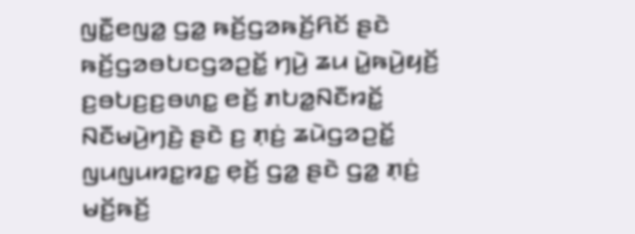ꤜꤢꤪ꤭ꤕꤜꤤ꤭ ꤞꤤ꤭ ꤒꤢꤩ꤬ꤞꤤꤒꤢꤩ꤬ꤖꤢꤩ ꤔꤢꤧ ꤒꤢꤩ꤬ꤞꤤꤋꤝꤢꤞꤤꤑꤢꤩ꤭ ꤚꤣꤧ꤬ ꤘꤣ ꤣꤧ꤭ꤒꤣꤧ꤬ꤟꤢꤩ꤬ ꤢ꤬ꤋꤝꤢ꤬ꤢ꤬ꤋꤛꤢ꤭ ꤕꤢꤩ꤬ ꤊꤝꤤ꤭ꤡꤢꤪꤙꤢꤩ꤭ ꤡꤢꤪꤗꤣꤧ꤬ꤚꤢꤧ꤬ ꤔꤢꤧ ꤢ꤬ ꤊ꤫ꤢꤦ꤬ ꤘꤣꤧꤞꤤꤑꤢꤩ꤭ ꤜꤣꤜꤣꤙꤢ꤭ꤙꤢ꤭ ꤕ꤫ꤢꤩ꤬ ꤞꤤ꤭ ꤔꤢꤧ ꤞꤤ꤭ ꤊ꤫ꤢꤦ꤬ ꤗꤢꤩ꤬ꤒꤢꤩ꤬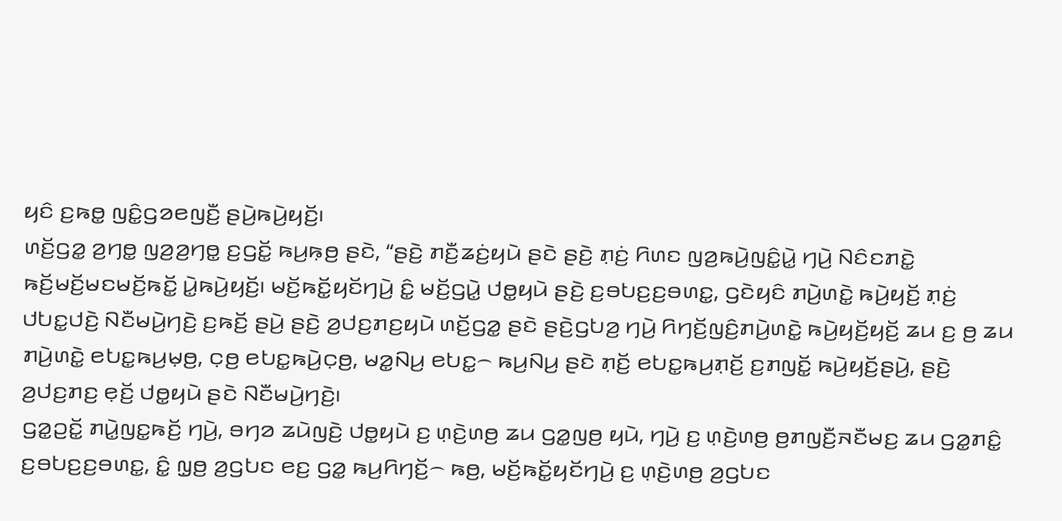ꤟꤢꤨ ꤢ꤬ꤒꤥ꤭ ꤜꤢꤨ꤭ꤞꤤꤕꤜꤢꤪ꤬ ꤔꤣꤧ꤬ꤒꤣꤧ꤬ꤟꤢꤩ꤬꤯
ꤛꤢꤩ꤬ꤞꤤ꤭ ꤤ꤬ꤚꤥ꤭ ꤜꤤ꤬ꤤ꤬ꤚꤥ꤭ ꤢ꤬ꤞꤢꤩ꤭ ꤒꤣ꤬ꤒ꤫ꤥ꤬ ꤔꤢꤧ, “ꤔꤢꤧ꤬ ꤊꤢꤪ꤬ꤘꤢꤦ꤬ꤟꤣꤧ ꤔꤢꤧ ꤔꤢꤧ꤬ ꤊ꤫ꤢꤦ꤬ ꤖꤛꤢ ꤜꤤ꤬ꤒꤣꤧ꤬ꤜꤢꤨ꤭ꤣꤧ꤭ ꤚꤣꤧ꤬ ꤡꤢꤨꤢꤊꤢꤧ꤭ ꤒꤢꤩ꤬ꤗꤢꤩ꤬ꤗꤢꤗꤢꤩ꤬ꤒꤢꤩ꤭ ꤣꤧ꤭ꤒꤣꤧ꤬ꤟꤢꤩ꤬꤯ ꤗꤢꤩ꤬ꤒꤢꤩ꤭ꤟꤢꤩꤚꤣꤧ꤬ ꤢꤨ꤭ ꤗꤢꤩ꤬ꤞꤣꤧ꤭ ꤓꤥ꤭ꤟꤣꤧ ꤔꤢꤧ꤬ ꤢ꤬ꤋꤝꤢ꤬ꤢ꤬ꤋꤛꤢ꤭, ꤞꤢꤧꤟꤢꤨ ꤊꤣꤧ꤬ꤛꤢꤧ꤭ ꤒꤣꤧ꤬ꤟꤢꤩ꤬ ꤊ꤫ꤢꤦ꤬ ꤓꤝꤢ꤭ꤓꤢꤧ꤬ ꤡꤢꤪꤗꤣꤧ꤬ꤚꤢꤧ꤬ ꤢ꤬ꤒꤢꤩ꤬ ꤔꤣꤧ꤬ ꤔꤢꤧ꤬ ꤤ꤬ꤓꤢ꤬ꤊꤢ꤬ꤟꤣꤧ ꤛꤢꤩ꤬ꤞꤤ꤭ ꤔꤢꤧ ꤔꤢꤧ꤬ꤞꤝꤤ꤬ ꤚꤣꤧ꤬ ꤖꤚꤢꤩ꤬ꤜꤢꤨ꤬ꤊꤣꤧ꤬ꤛꤢꤧ꤭ ꤒꤣꤧ꤬ꤟꤢꤩ꤬ꤟꤢꤩ꤬ ꤘꤣ ꤢ꤬ ꤥ꤬ ꤘꤣ ꤊꤣꤧ꤬ꤛꤢꤧ꤭ ꤕꤝꤢ꤭ꤒꤣ꤬ꤗ꤫ꤥ꤬, ꤍ꤫ꤥ꤬ ꤕꤝꤢ꤭ꤒꤣꤧ꤬ꤍ꤫ꤥ꤬, ꤗꤤ꤭ꤡꤣ꤬ ꤕꤝꤢ꤭꤮ ꤒꤣ꤬ꤡꤣ꤬ ꤔꤢꤧ ꤊ꤫ꤢꤩ꤬ ꤕꤝꤢ꤭ꤒꤣ꤬ꤊ꤫ꤢꤩ꤬ ꤢ꤬ꤊꤜꤢꤩ꤭ ꤒꤣꤧ꤬ꤟꤢꤩ꤬ꤔꤣꤧ꤬, ꤔꤢꤧ꤬ ꤤ꤬ꤓꤢ꤬ꤊꤢ꤬ ꤕ꤫ꤢꤩ꤬ ꤓꤥ꤭ꤟꤣꤧ ꤔꤢꤧ ꤡꤢꤪꤗꤣꤧ꤬ꤚꤢꤧ꤬꤯
ꤞꤤ꤭ꤑꤢꤩ꤭ ꤊꤣꤧ꤭ꤜꤢ꤭ꤒꤢꤩ꤬ ꤚꤣꤧ꤬, ꤋꤚꤤ ꤘꤣꤧꤜꤢꤧ꤬ ꤓꤥ꤭ꤟꤣꤧ ꤢ꤬ ꤛ꤫ꤢꤧ꤬ꤛꤥ꤬ ꤘꤣ ꤞꤤ꤭ꤜꤥ꤬ ꤟꤣꤧ, ꤚꤣꤧ꤬ ꤢ꤬ ꤛ꤫ꤢꤧ꤬ꤛꤥ꤬ ꤥ꤬ꤊꤜꤢꤪ꤬ꤏꤢꤪꤗꤢ꤬ ꤘꤣ ꤞꤤ꤭ꤊꤢꤨ꤭ ꤢ꤬ꤋꤝꤢ꤬ꤢ꤬ꤋꤛꤢ꤭, ꤢꤨ꤭ ꤜ꤫ꤥ꤬ ꤤ꤬ꤞꤝꤢ ꤕꤢ꤬ ꤞꤤ꤭ ꤒꤣ꤬ꤖꤚꤢꤩ꤬꤮ ꤒꤥ꤬, ꤗꤢꤩ꤬ꤒꤢꤩ꤭ꤟꤢꤩꤚꤣꤧ꤬ ꤢ꤬ ꤛ꤫ꤢꤧ꤬ꤛꤥ꤬ ꤤ꤬ꤞꤝꤢ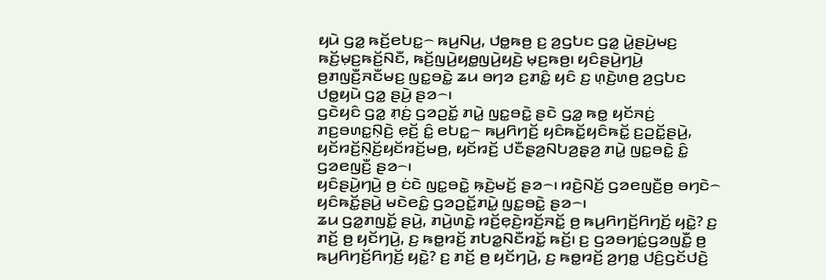ꤟꤣꤧ ꤞꤤ꤭ ꤒꤢꤩ꤬ꤕꤝꤢ꤭꤮ ꤒꤣ꤬ꤡꤣ꤬, ꤓꤥ꤭ꤒꤥ꤬ ꤢ꤬ ꤤ꤬ꤞꤝꤢ ꤞꤤ꤭ ꤣꤧ꤭ꤔꤣꤧ꤬ꤗꤢ꤬ ꤒꤢꤩ꤬ꤗ꤫ꤢ꤬ꤒꤢꤩ꤬ꤡꤢꤪ, ꤒꤢꤩ꤬ꤜꤣꤧ꤬ꤟꤥ꤭ꤜꤣꤧ꤬ꤟꤢꤧ꤬ ꤗ꤫ꤢ꤬ꤒꤥ꤬꤯ ꤟꤢꤨꤔꤣꤧ꤬ꤚꤣꤧ꤬ ꤥ꤬ꤊꤜꤢꤪ꤬ꤏꤢꤪꤗꤢ꤬ ꤜꤢ꤭ꤋꤢꤧ꤭ ꤘꤣ ꤋꤚꤤ ꤢ꤬ꤊꤢꤨ꤭ ꤟꤢꤨ ꤢ꤬ ꤛ꤫ꤢꤧ꤬ꤛꤥ꤬ ꤤ꤬ꤞꤝꤢ ꤓꤥ꤭ꤟꤣꤧ ꤞꤤ꤭ ꤔꤣꤧ꤬ ꤔꤤ꤮꤯
ꤞꤢꤧꤟꤢꤨ ꤞꤤ꤭ ꤊ꤫ꤢꤦ꤬ ꤞꤤꤑꤢꤩ꤭ ꤊꤣꤧ꤭ ꤜꤢ꤭ꤋꤢꤧ꤭ ꤔꤢꤧ ꤞꤤ꤭ ꤒꤥ꤭ ꤟꤢꤩꤏꤢꤦ꤬ ꤊꤢ꤬ꤋꤛꤢ꤭ꤡ꤫ꤢꤧ꤬ ꤕ꤫ꤢꤩ꤬ ꤢꤨ꤭ ꤕꤝꤢ꤭꤮ ꤒꤣ꤬ꤖꤚꤢꤩ꤬ ꤟꤢꤨꤒꤢꤩ꤭ꤟꤢꤨꤒꤢꤩ꤭ ꤢ꤬ꤑꤢꤩ꤭ꤔꤣꤧ꤬, ꤟꤢꤩꤙꤢꤩ꤬ꤡ꤫ꤢꤩ꤬ꤟꤢꤩꤙꤢꤩ꤬ꤗꤥ꤬, ꤟꤢꤩꤙꤢꤩ꤬ ꤓꤢꤪꤔ꤫ꤤ꤬ꤡꤝꤤ꤬ꤔ꤫ꤤ꤬ ꤊꤣꤧ꤭ ꤜꤢ꤭ꤋꤢꤧ꤭ ꤢꤨ꤭ ꤞꤤꤕꤜꤢꤪ꤬ ꤔꤤ꤮꤯
ꤟꤢꤨꤔꤣꤧ꤬ꤚꤣꤧ꤬ ꤥ꤬ ꤢꤦꤢꤧ ꤜꤢ꤭ꤋꤢꤧ꤭ ꤒ꤫ꤢꤧ꤬ꤗꤢꤩ꤬ ꤔꤤ꤮꤯ ꤙꤢꤧ꤬ꤡꤢꤩ꤬ ꤞꤤꤕꤜꤢꤪ꤬ꤥ꤬ ꤋꤚꤢꤧ꤮ ꤟꤢꤨꤒꤢꤩ꤭ꤔꤣꤧ꤬ ꤗꤢꤧꤕꤢꤨ꤭ ꤞꤤꤑꤢꤩ꤭ꤊꤣꤧ꤭ ꤜꤢ꤭ꤋꤢꤧ꤭ ꤔꤤ꤮꤯
ꤘꤣ ꤞꤤ꤭ꤊꤜꤢꤩ꤭ ꤔꤣꤧ꤬, ꤊꤣꤧ꤬ꤛꤢꤧ꤭ ꤙꤢꤩ꤬ꤕ꤫ꤢꤧ꤬ꤙꤢꤩ꤬ꤏꤢꤩ꤭ ꤥ꤬ ꤒꤣ꤬ꤖꤚꤢꤩ꤬ꤖꤚꤢꤩ꤬ ꤟꤢꤧ꤭? ꤢ꤬ ꤊꤢꤩ꤬ ꤥ꤬ ꤟꤢꤩꤚꤣꤧ꤬, ꤢ꤬ ꤒꤥ꤭ꤙꤢꤩ꤬ ꤊꤝꤤ꤭ꤡꤢꤪꤙꤢꤩ꤭ ꤒꤢꤩ꤬꤯ ꤢ꤬ ꤞꤤꤋꤚꤢꤦ꤭ꤞꤤꤜꤢꤪ꤭ ꤥ꤬ ꤒꤣ꤬ꤖꤚꤢꤩ꤬ꤖꤚꤢꤩ꤬ ꤟꤢꤧ꤭? ꤢ꤬ ꤊꤢꤩ꤬ ꤥ꤬ ꤟꤢꤩꤚꤣꤧ꤬, ꤢ꤬ ꤒꤥ꤭ꤙꤢꤩ꤬ ꤤ꤬ꤚꤥ꤭ ꤓꤢꤨ꤬ꤞꤢꤩꤓꤢꤧ꤬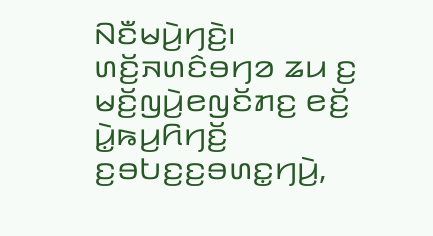ꤡꤢꤪꤗꤣꤧ꤬ꤚꤢꤧ꤬꤯
ꤛꤢꤩ꤬ꤏꤛꤢꤨꤋꤚꤤ ꤘꤣ ꤢ꤬ ꤗꤢꤩ꤬ꤜꤣꤧ꤬ꤕꤜꤢꤩꤊꤢ꤬ ꤕꤢꤩ꤬ ꤣꤧ꤭ꤒꤣ꤬ꤖꤚꤢꤩ꤬ ꤢ꤬ꤋꤝꤢ꤬ꤢ꤬ꤋꤛꤢ꤭ꤚꤣꤧ꤬,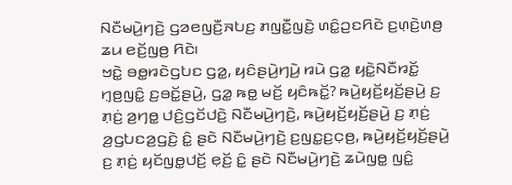ꤡꤢꤪꤗꤣꤧ꤬ꤚꤢꤧ꤬ ꤞꤤꤕꤜꤢꤪ꤬ꤏꤝꤢ꤬ ꤊꤜꤢꤪ꤭ꤜꤢꤧ꤬ ꤛꤢꤨ꤭ꤑꤢꤖꤢꤧ ꤢ꤬ꤛ꤫ꤢꤧ꤬ꤛꤥ꤬ ꤘꤣ ꤕꤢꤩ꤬ꤜꤥ꤬ ꤖꤢꤧ꤯
ꤠꤢꤧ꤭ ꤋꤥ꤭ꤙꤢꤧꤞꤝꤢ ꤞꤤ꤭, ꤟꤢꤨꤔꤣꤧ꤬ꤚꤣꤧ꤬ ꤙꤣꤧ ꤞꤤ꤭ ꤟꤢꤧ꤭ꤡꤢꤪꤙꤢꤩ꤭ ꤚ꤫ꤥ꤬ꤜꤢꤨ꤭ ꤢ꤬ꤋꤢꤩ꤭ꤔꤣꤧ꤬, ꤞꤤ꤭ ꤒꤥ꤭ ꤗꤢꤩ꤬ ꤟꤢꤨꤒꤢꤩ꤭? ꤒꤣꤧ꤬ꤟꤢꤩ꤬ꤟꤢꤩ꤬ꤔꤣꤧ꤬ ꤢ꤬ ꤊ꤫ꤢꤦ꤬ ꤤ꤬ꤚꤥ꤭ ꤓꤢꤨ꤬ꤞꤢꤩꤓꤢꤧ꤬ ꤡꤢꤪꤗꤣꤧ꤬ꤚꤢꤧ꤬, ꤒꤣꤧ꤬ꤟꤢꤩ꤬ꤟꤢꤩ꤬ꤔꤣꤧ꤬ ꤢ꤬ ꤊ꤫ꤢꤦ꤬ ꤤ꤬ꤞꤝꤢꤤ꤬ꤞꤢꤧ꤬ ꤢꤨ꤭ ꤔꤢꤧ ꤡꤢꤪꤗꤣꤧ꤬ꤚꤢꤧ꤬ ꤢ꤬ꤜꤢ꤭ꤢ꤬ꤍ꤫ꤥ꤬, ꤒꤣꤧ꤬ꤟꤢꤩ꤬ꤟꤢꤩ꤬ꤔꤣꤧ꤬ ꤢ꤬ ꤊ꤫ꤢꤦ꤬ ꤟꤢꤩꤜꤥ꤭ꤓꤢꤩ꤬ ꤕ꤫ꤢꤩ꤬ ꤢꤨ꤭ ꤔꤢꤧ ꤡꤢꤪꤗꤣꤧ꤬ꤚꤢꤧ꤬ ꤘꤣꤧꤜꤥ꤭ ꤜꤢꤨ꤭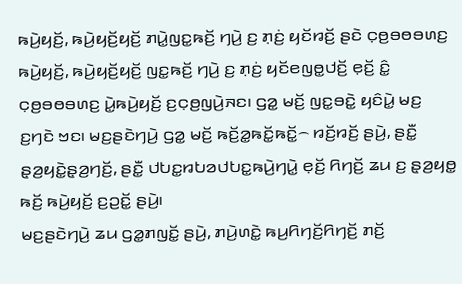ꤒꤣꤧ꤬ꤟꤢꤩ꤬, ꤒꤣꤧ꤬ꤟꤢꤩ꤬ꤟꤢꤩ꤬ ꤊꤣꤧ꤭ꤜꤢ꤭ꤒꤢꤩ꤬ ꤚꤣꤧ꤬ ꤢ꤬ ꤊ꤫ꤢꤦ꤬ ꤟꤢꤩꤙꤢꤩ꤬ ꤔꤢꤧ ꤍ꤫ꤥ꤬ꤋꤥꤋꤛꤢ꤬ ꤒꤣꤧ꤬ꤟꤢꤩ꤬, ꤒꤣꤧ꤬ꤟꤢꤩ꤬ꤟꤢꤩ꤬ ꤜꤢ꤭ꤒꤢꤩ꤬ ꤚꤣꤧ꤬ ꤢ꤬ ꤊ꤫ꤢꤦ꤬ ꤟꤢꤩꤕꤜꤥ꤭ꤓꤢꤩ꤬ ꤕ꤫ꤢꤩ꤬ ꤢꤨ꤭ ꤍ꤫ꤥ꤬ꤋꤥꤋꤛꤢ꤬ ꤣꤧ꤭ꤒꤣꤧ꤬ꤟꤢꤩ꤬ ꤢ꤬ꤍ꤫ꤥ꤬ꤜꤣꤧ꤬ꤏꤢ꤯ ꤞꤤ꤭ ꤗꤢꤩ꤬ ꤜꤢ꤭ꤋꤢꤧ꤭ ꤟꤢꤨꤣꤧ꤭ ꤗꤢ꤬ ꤢ꤬ꤚꤢꤧ ꤠꤢ꤯ ꤗꤢ꤬ꤔꤢꤧꤚꤣꤧ꤬ ꤞꤤ꤭ ꤗꤢꤩ꤬ ꤒꤢꤩ꤬ꤤ꤭ꤒꤢꤩ꤭ꤒꤢꤩ꤭꤮ ꤙꤢꤩ꤬ꤙꤢꤩ꤬ ꤔꤣꤧ꤬, ꤔꤢꤪ꤭ ꤔ꤫ꤤ꤬ꤟꤢꤧ꤭ꤔ꤫ꤤ꤬ꤚꤢꤩ꤬, ꤔꤢꤪ꤭ ꤓꤝꤢ꤭ꤙꤝꤤꤓꤝꤢ꤭ꤒꤣꤧ꤬ꤚꤣꤧ꤭ ꤕ꤫ꤢꤩ꤬ ꤖꤚꤢꤩ꤬ ꤘꤣ ꤢ꤬ ꤔ꤫ꤤ꤬ꤟꤥ꤭ ꤒꤢꤩ꤬ ꤒꤣꤧ꤬ꤟꤢꤩ꤬ ꤢ꤬ꤑꤢꤩ꤭ ꤔꤣꤧ꤬꤯
ꤗꤢ꤬ꤔꤢꤧꤚꤣꤧ꤬ ꤘꤣ ꤞꤤ꤭ꤊꤜꤢꤩ꤭ ꤔꤣꤧ꤬, ꤊꤣꤧ꤬ꤛꤢꤧ꤭ ꤒꤣ꤬ꤖꤚꤢꤩ꤬ꤖꤚꤢꤩ꤬ ꤊꤢꤩ꤬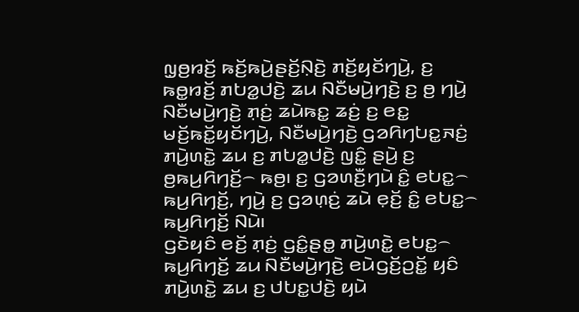ꤜ꤫ꤥ꤬ꤙꤢꤩ꤬ ꤒꤢꤩ꤬ꤒꤣꤧ꤬ꤔꤢꤩ꤬ꤡ꤫ꤢꤧ꤬ ꤊꤢꤩ꤬ꤟꤢꤩꤚꤣꤧ꤬, ꤢ꤬ ꤒꤥ꤭ꤙꤢꤩ꤬ ꤊꤝꤤ꤭ꤓꤢꤧ꤬ ꤘꤣ ꤡꤢꤪꤗꤣꤧ꤬ꤚꤢꤧ꤬ ꤢ꤬ ꤥ꤬ ꤚꤣꤧ꤬ ꤡꤢꤪꤗꤣꤧ꤬ꤚꤢꤧ꤬ ꤊ꤫ꤢꤦ꤬ ꤘꤣꤧꤒꤢ꤭ ꤘꤢꤦ꤬ ꤢ꤬ ꤕꤢ꤭ ꤗꤢꤩ꤬ꤒꤢꤩ꤭ꤟꤢꤩꤚꤣꤧ꤬, ꤡꤢꤪꤗꤣꤧ꤬ꤚꤢꤧ꤬ ꤞꤤꤖꤚꤝꤢ꤭ꤏꤢꤦ꤬ ꤊꤣꤧ꤬ꤛꤢꤧ꤭ ꤘꤣ ꤢ꤬ ꤊꤝꤤ꤭ꤓꤢꤧ꤬ ꤜꤢꤨ꤭ ꤔꤣꤧ꤬ ꤢ꤬ ꤥ꤬ꤒꤣ꤬ꤖꤚꤢꤩ꤬꤮ ꤒꤥ꤬꤯ ꤢ꤬ ꤞꤤꤛꤢꤪ꤬ꤚꤣꤧ ꤢꤨ꤭ ꤕꤝꤢ꤭꤮ ꤒꤣ꤬ꤖꤚꤢꤩ꤬, ꤚꤣꤧ꤬ ꤢ꤬ ꤞꤤꤛ꤫ꤢꤦ꤬ ꤘꤣꤧ ꤕ꤫ꤢꤩ꤬ ꤢꤨ꤭ ꤕꤝꤢ꤭꤮ ꤒꤣ꤬ꤖꤚꤢꤩ꤬ ꤡꤣꤧ꤯
ꤞꤢꤧꤟꤢꤨ ꤕꤢꤩ꤬ ꤊ꤫ꤢꤦ꤬ ꤞꤢꤨ꤭ꤔꤥ꤭ ꤊꤣꤧ꤬ꤛꤢꤧ꤭ ꤕꤝꤢ꤭꤮ ꤒꤣ꤬ꤖꤚꤢꤩ꤬ ꤘꤣ ꤡꤢꤪꤗꤣꤧ꤬ꤚꤢꤧ꤬ ꤕꤣꤧꤞꤢꤩ꤬ꤑꤢꤩ꤭ ꤟꤢꤨ ꤊꤣꤧ꤬ꤛꤢꤧ꤭ ꤘꤣ ꤢ꤬ ꤓꤝꤢ꤭ꤓꤢꤧ꤬ ꤟꤣꤧ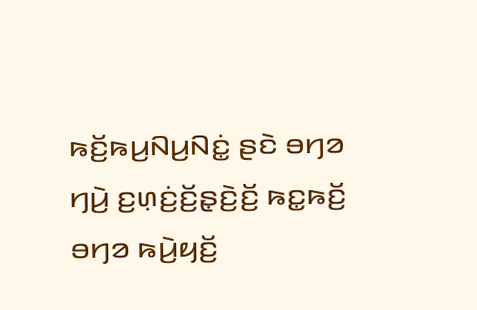ꤒꤢꤩ꤬ꤒꤣ꤬ꤡꤣ꤬ꤡꤢꤦ꤭ ꤔꤢꤧ ꤋꤚꤤ ꤚꤣꤧ꤬ ꤢ꤬ꤛ꤫ꤢꤦ꤬ꤢꤩ꤬ꤔ꤫ꤢꤧ꤬ꤢꤩ꤬ ꤒꤢ꤭ꤒꤢꤩ꤬ ꤋꤚꤤ ꤒꤣꤧ꤬ꤟꤢꤩ꤬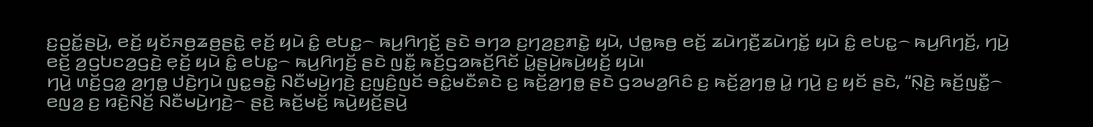ꤢ꤬ꤑꤢꤩ꤭ꤔꤣꤧ꤬, ꤕꤢꤩ꤬ ꤟꤢꤩꤏꤥ꤬ꤘꤥ꤬ꤔꤢꤧ꤭ ꤕ꤫ꤢꤩ꤬ ꤟꤣꤧ ꤢꤨ꤭ ꤕꤝꤢ꤭꤮ ꤒꤣ꤬ꤖꤚꤢꤩ꤬ ꤔꤢꤧ ꤋꤚꤤ ꤢ꤬ꤚꤤ꤬ꤢ꤬ꤊꤢꤧ꤭ ꤟꤣꤧ, ꤓꤥ꤭ꤒꤥ꤬ ꤕꤢꤩ꤬ ꤘꤣꤧꤚꤢꤪ꤬ꤘꤣꤧꤚꤢꤩ꤭ ꤟꤣꤧ ꤢꤨ꤭ ꤕꤝꤢ꤭꤮ ꤒꤣ꤬ꤖꤚꤢꤩ꤬, ꤚꤣꤧ꤬ ꤕꤢꤩ꤬ ꤤ꤬ꤞꤝꤢꤤ꤬ꤞꤢꤧ꤬ ꤕ꤫ꤢꤩ꤬ ꤟꤣꤧ ꤢꤨ꤭ ꤕꤝꤢ꤭꤮ ꤒꤣ꤬ꤖꤚꤢꤩ꤬ ꤔꤢꤧ ꤜꤢꤪ꤭ ꤒꤢꤩ꤬ꤞꤤꤒꤢꤩ꤬ꤖꤢꤩ ꤣꤧ꤭ꤔꤣꤧ꤬ꤒꤣꤧ꤬ꤟꤢꤩ꤬ ꤟꤣꤧ꤯
ꤚꤣꤧ꤬ ꤛꤢꤩ꤬ꤞꤤ꤭ ꤤ꤬ꤚꤥ꤭ ꤓꤢꤧ꤬ꤚꤣꤧ ꤜꤢ꤭ꤋꤢꤧ꤭ ꤡꤢꤪꤗꤣꤧ꤬ꤚꤢꤧ꤬ ꤢ꤬ꤜꤢꤨ꤬ꤜꤢꤩ ꤋꤢꤨ꤭ꤗꤢꤪꤎꤢꤧ ꤢ꤬ ꤒꤢꤩ꤬ꤤ꤬ꤚꤥ꤭ ꤔꤢꤧ ꤞꤤꤗꤤ꤬ꤖꤢꤨ ꤢ꤬ ꤒꤢꤩ꤬ꤤ꤬ꤚꤥ꤭ ꤣꤧ꤭ ꤚꤣꤧ꤬ ꤢ꤬ ꤟꤢꤩ ꤔꤢꤧ, “ꤡ꤫ꤢꤧ꤬ ꤒꤢꤩ꤬ꤜꤢꤪ꤭꤮ ꤕꤜꤤ꤬ ꤢ꤬ ꤙꤢꤧ꤬ꤡꤢꤩ꤬ ꤡꤢꤪꤗꤣꤧ꤬ꤚꤢꤧ꤬꤮ ꤔꤢꤧ꤬ ꤒꤢꤩ꤬ꤗꤢꤩ꤬ ꤒꤣꤧ꤬ꤟꤢꤩ꤬ꤔꤣꤧ꤬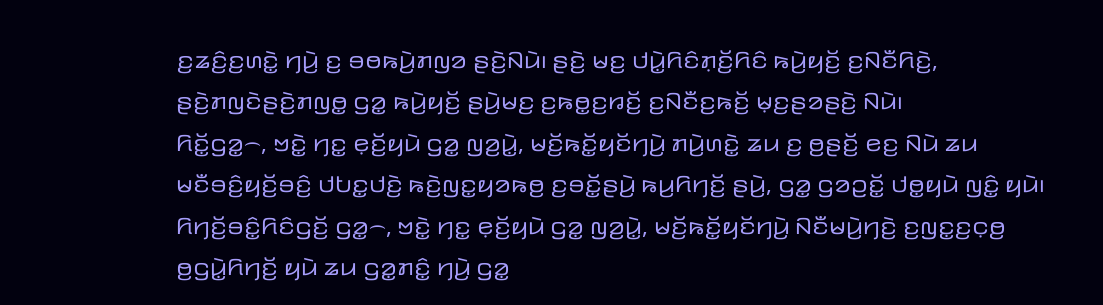ꤢ꤬ꤘꤢꤨ꤬ꤢ꤬ꤛꤢꤧ꤭ ꤚꤣꤧ꤬ ꤢ꤬ ꤋꤥꤒꤣꤧ꤬ꤊꤜꤤ ꤔꤢꤧ꤬ꤡꤣꤧ꤯ ꤔꤢꤧ꤬ ꤗꤢ꤬ ꤓꤣꤧ꤭ꤖꤢꤨꤊ꤫ꤢꤩ꤬ꤖꤢꤨ ꤒꤣꤧ꤬ꤟꤢꤩ꤬ ꤢ꤬ꤡꤢꤪꤖꤢꤧ꤬, ꤔꤢꤧ꤬ꤊꤜꤢꤧꤔꤢꤧ꤬ꤊꤜꤥ꤭ ꤞꤤ꤭ ꤒꤣꤧ꤬ꤟꤢꤩ꤬ ꤔꤣꤧ꤬ꤗꤢ꤬ ꤢ꤬ꤒꤥ꤭ꤢ꤬ꤙꤢꤩ꤬ ꤢ꤬ꤡꤢꤪꤢ꤬ꤒꤢꤩ꤬ ꤗ꤫ꤢ꤬ꤔꤤꤔꤢꤧ꤬ ꤡꤣꤧ꤯
ꤖꤢꤩ꤭ꤞꤤ꤭꤮, ꤠꤢꤧ꤭ ꤚꤢ꤭ ꤕ꤫ꤢꤩ꤬ꤟꤣꤧ ꤞꤤ꤭ ꤜꤤ꤬ꤣꤧ꤭, ꤗꤢꤩ꤬ꤒꤢꤩ꤭ꤟꤢꤩꤚꤣꤧ꤬ ꤊꤣꤧ꤬ꤛꤢꤧ꤭ ꤘꤣ ꤢ꤬ ꤥ꤬ꤔꤢꤩ꤬ ꤕꤢ꤬ ꤡꤣꤧ ꤘꤣ ꤗꤢꤪꤋꤢꤨ꤬ꤟꤢꤩ꤬ꤋꤢꤨ꤬ ꤓꤝꤢ꤭ꤓꤢꤧ꤬ ꤒꤢꤧ꤬ꤜꤢ꤭ꤟꤤꤒꤥ꤬ ꤢ꤬ꤋꤢꤩ꤭ꤔꤣꤧ꤬ ꤒꤣ꤬ꤖꤚꤢꤩ꤬ ꤔꤣꤧ꤬, ꤞꤤ꤭ ꤞꤤꤑꤢꤩ꤭ ꤓꤥ꤭ꤟꤣꤧ ꤜꤢꤨ꤭ ꤟꤣꤧ꤯ ꤖꤚꤢꤩ꤬ꤋꤢꤨ꤭ꤖꤢꤨꤞꤢꤩ꤬ ꤞꤤ꤭꤮, ꤠꤢꤧ꤭ ꤚꤢ꤭ ꤕ꤫ꤢꤩ꤬ꤟꤣꤧ ꤞꤤ꤭ ꤜꤤ꤬ꤣꤧ꤭, ꤗꤢꤩ꤬ꤒꤢꤩ꤭ꤟꤢꤩꤚꤣꤧ꤬ ꤡꤢꤪꤗꤣꤧ꤬ꤚꤢꤧ꤬ ꤢ꤬ꤜꤢ꤭ꤢ꤬ꤍ꤫ꤥ꤬ ꤥ꤬ꤞꤣꤧ꤭ꤖꤚꤢꤩ꤬ ꤟꤣꤧ ꤘꤣ ꤞꤤ꤭ꤊꤢꤨ꤭ ꤚꤣꤧ꤬ ꤞꤤ꤭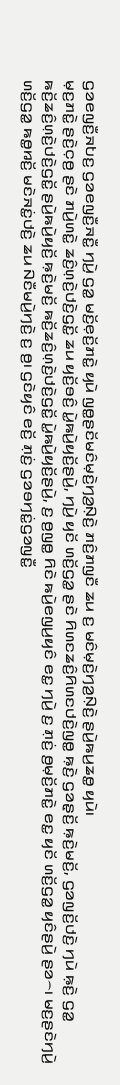ꤞꤤꤕꤜꤢꤪ꤬ꤏꤝꤢ꤬ ꤞꤤꤕꤜꤢꤪ꤬ꤏꤢꤪ꤭ ꤚꤣꤧ꤬ ꤞꤤ꤭ ꤗꤢꤩ꤬ꤕ꤫ꤢꤩ꤬ꤊꤢꤧ꤭ ꤟꤣꤧ ꤜꤥ꤭ꤔꤢꤩꤗꤢꤨꤗ꤫ꤢꤧ꤬ꤚꤤ꤬ꤡ꤫ꤢꤧ꤬ ꤊꤢꤨ꤬ꤊꤜꤢꤪ ꤘꤣ ꤢ꤬ ꤗꤢꤨꤗ꤫ꤢꤧ꤬ꤚꤤ꤬ꤡ꤫ꤢꤧ꤬ ꤔꤣꤧ꤬ꤒꤣ꤬ꤘꤥ꤭ ꤟꤣꤧ꤯
ꤗ꤫ꤢ꤬ꤊꤢꤧ꤭ ꤔꤢꤧ꤬ꤍ꤫ꤥ꤬ ꤔꤢꤧ ꤊꤣꤧ꤬ꤛꤢꤧ꤭ ꤘꤢꤨ꤬ꤛ꤫ꤢꤧ꤬ꤓꤢꤧ꤬ꤞꤢꤩ꤭ ꤘꤣ ꤟꤢꤩ꤬ꤋꤢꤨ꤬ ꤣꤧ꤭ꤒꤣꤧ꤬ꤟꤢꤩ꤬ꤔꤣꤧ꤬, ꤚꤣꤧ꤬ ꤟꤢꤩ ꤛꤢꤩ꤬ꤞꤤ꤭ ꤔꤢꤧ ꤖꤛꤢꤘꤢꤨ꤬ꤖꤛꤢꤓꤢꤧ꤬ꤜꤥ꤭ ꤒ꤫ꤢꤧ꤬ ꤞꤤꤔ꤫ꤢꤩ꤬ ꤒ꤫ꤢꤧ꤬ꤗꤢꤩ꤬, ꤞꤤꤜꤢꤩ꤬ꤓꤢꤧ꤬ ꤚꤣꤧ ꤒ꤫ꤢꤧ꤬ ꤞꤤ꤭ ꤒꤢꤩ꤬ꤘꤢꤨ꤬ꤛ꤫ꤢꤧ꤬ꤓꤢꤧ꤬ꤞꤢꤩ꤭ ꤔꤣꤧ꤬ꤒꤣꤧ꤬ꤟꤢꤩ꤬ ꤒ꤫ꤢꤧ꤬ꤗꤢꤩ꤬ ꤒꤢꤩ꤬ꤘꤢꤨ꤬ꤛ꤫ꤢꤧ꤬ꤓꤢꤧ꤬ꤞꤢꤩ꤭ ꤣꤧ꤭ꤒꤣꤧ꤬ꤟꤢꤩ꤬ꤔꤣꤧ꤬, ꤢ꤬ ꤥ꤬ꤜꤥ꤭ ꤖꤢꤧ ꤒꤣꤧ꤬ꤕꤜꤣ꤬ꤟꤢꤨ ꤕꤢ꤭ ꤚꤣꤧ꤬ ꤢ꤬ ꤊ꤫ꤢꤦ꤬ ꤥ꤬ꤗ꤫ꤢꤩ꤬ꤊꤢꤧ꤭ ꤕꤢ꤭ ꤟꤢꤩ ꤛꤢꤩ꤬ꤞꤤ꤭ ꤟꤢꤨꤔꤣꤧ꤬ ꤔꤤ꤮꤯ ꤗꤢ꤬ꤔꤢꤧꤚꤣꤧ꤬ ꤛꤢꤩ꤬ꤞꤤ꤭ ꤒꤥ꤭ꤙꤢꤩ꤬ ꤗꤢꤧꤏꤢꤦ꤭ꤓꤢꤧ꤬ ꤘꤣ ꤡꤢꤪꤗꤣꤧ꤬ꤚꤢꤧ꤬ ꤢ꤬ ꤥ꤬꤯ ꤞꤢꤧꤟꤢꤨ ꤕꤢꤩ꤬ ꤊ꤫ꤢꤦ꤬ ꤞꤤꤋꤚꤢꤦ꤭ꤞꤤꤜꤢꤪ꤭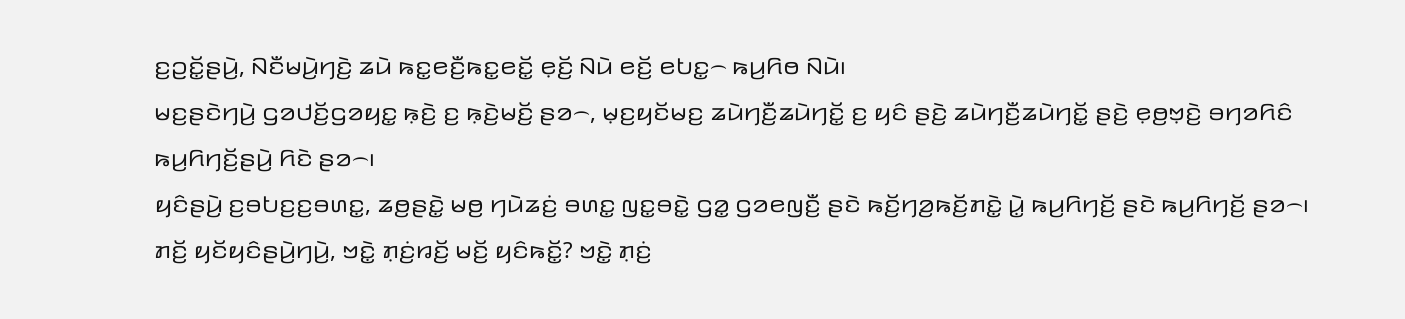ꤢ꤬ꤑꤢꤩ꤭ꤔꤣꤧ꤬, ꤡꤢꤪꤗꤣꤧ꤬ꤚꤢꤧ꤬ ꤘꤣꤧ ꤒꤢ꤭ꤕꤢꤪ꤬ꤒꤢ꤭ꤕꤢꤩ꤭ ꤕ꤫ꤢꤩ꤬ ꤡꤣꤧ ꤕꤢꤩ꤬ ꤕꤝꤢ꤭꤮ ꤒꤣ꤬ꤖꤥ ꤡꤣꤧ꤯
ꤗꤢ꤬ꤔꤢꤧꤚꤣꤧ꤬ ꤞꤤꤓꤢꤩ꤬ꤞꤤꤟꤢ꤭ ꤒ꤫ꤢꤧ꤬ ꤢ꤬ ꤒ꤫ꤢꤧ꤬ꤗꤢꤩ꤬ ꤔꤤ꤮, ꤗ꤫ꤢ꤬ꤟꤢꤩꤗꤢ꤬ ꤘꤣꤧꤚꤢꤪ꤬ꤘꤣꤧꤚꤢꤩ꤭ ꤢ꤬ ꤟꤢꤨ ꤔꤢꤧ꤬ ꤘꤣꤧꤚꤢꤪ꤬ꤘꤣꤧꤚꤢꤩ꤭ ꤔꤢꤧ꤬ ꤕ꤫ꤥ꤬ꤠ꤫ꤢꤧ꤬ ꤋꤚꤤꤖꤢꤨ ꤒꤣ꤬ꤖꤚꤢꤩ꤬ꤔꤣꤧ꤬ ꤖꤢꤧ ꤔꤤ꤮꤯
ꤟꤢꤨꤔꤣꤧ꤬ ꤢ꤬ꤋꤝꤢ꤬ꤢ꤬ꤋꤛꤢ꤭, ꤘꤥ꤬ꤔꤢꤧ꤭ ꤗꤥ꤬ ꤚꤣꤧꤘꤢꤦ꤬ ꤋꤛꤢ꤭ ꤜꤢ꤭ꤋꤢꤧ꤭ ꤞꤤ꤭ ꤞꤤꤕꤜꤢꤪ꤬ ꤔꤢꤧ ꤒꤢꤩ꤬ꤚꤤ꤬ꤒꤢꤩ꤬ꤊꤢꤧ꤭ ꤣꤧ꤭ ꤒꤣ꤬ꤖꤚꤢꤩ꤬ ꤔꤢꤧ ꤒꤣ꤬ꤖꤚꤢꤩ꤬ ꤔꤤ꤮꤯
ꤊꤢꤩ꤬ ꤟꤢꤩꤟꤢꤨꤔꤣꤧ꤬ꤚꤣꤧ꤬, ꤠꤢꤧ꤭ ꤊ꤫ꤢꤦ꤬ꤙꤢꤩ꤬ ꤗꤢꤩ꤬ ꤟꤢꤨꤒꤢꤩ꤭? ꤠꤢꤧ꤭ ꤊ꤫ꤢꤦ꤬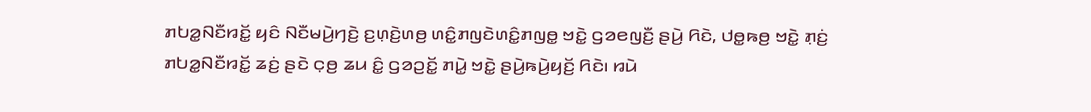ꤊꤝꤤ꤭ꤡꤢꤪꤙꤢꤩ꤭ ꤟꤢꤨ ꤡꤢꤪꤗꤣꤧ꤬ꤚꤢꤧ꤬ ꤢ꤬ꤛ꤫ꤢꤧ꤬ꤛꤥ꤬ ꤛꤢꤨ꤭ꤊꤜꤢꤧꤛꤢꤨ꤭ꤊꤜꤥ꤭ ꤠꤢꤧ꤭ ꤞꤤꤕꤜꤢꤪ꤬ ꤔꤣꤧ꤬ ꤖꤢꤧ, ꤓꤥ꤭ꤒꤥ꤬ ꤠꤢꤧ꤭ ꤊ꤫ꤢꤦ꤬ ꤊꤝꤤ꤭ꤡꤢꤪꤙꤢꤩ꤭ ꤘꤢꤦ꤬ ꤔꤢꤧ ꤍ꤫ꤥ꤬ ꤘꤣ ꤢꤨ꤭ ꤞꤤꤑꤢꤩ꤭ ꤊꤣꤧ꤭ ꤠꤢꤧ꤭ ꤔꤣꤧ꤬ꤒꤣꤧ꤬ꤟꤢꤩ꤬ ꤖꤢꤧ꤯ ꤙꤣꤧ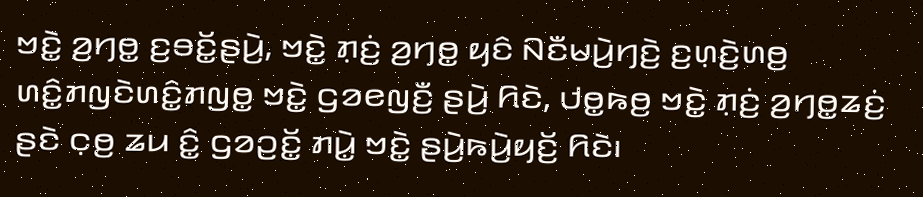ꤠꤢꤧ꤭ ꤤ꤬ꤚꤥ꤭ ꤢ꤬ꤋꤢꤩ꤭ꤔꤣꤧ꤬, ꤠꤢꤧ꤭ ꤊ꤫ꤢꤦ꤬ ꤤ꤬ꤚꤥ꤭ ꤟꤢꤨ ꤡꤢꤪꤗꤣꤧ꤬ꤚꤢꤧ꤬ ꤢ꤬ꤛ꤫ꤢꤧ꤬ꤛꤥ꤬ ꤛꤢꤨ꤭ꤊꤜꤢꤧꤛꤢꤨ꤭ꤊꤜꤥ꤭ ꤠꤢꤧ꤭ ꤞꤤꤕꤜꤢꤪ꤬ ꤔꤣꤧ꤬ ꤖꤢꤧ, ꤓꤥ꤭ꤒꤥ꤬ ꤠꤢꤧ꤭ ꤊ꤫ꤢꤦ꤬ ꤤ꤬ꤚꤥ꤭ꤘꤢꤦ꤬ ꤔꤢꤧ ꤍ꤫ꤥ꤬ ꤘꤣ ꤢꤨ꤭ ꤞꤤꤑꤢꤩ꤭ ꤊꤣꤧ꤭ ꤠꤢꤧ꤭ ꤔꤣꤧ꤬ꤒꤣꤧ꤬ꤟꤢꤩ꤬ ꤖꤢꤧ꤯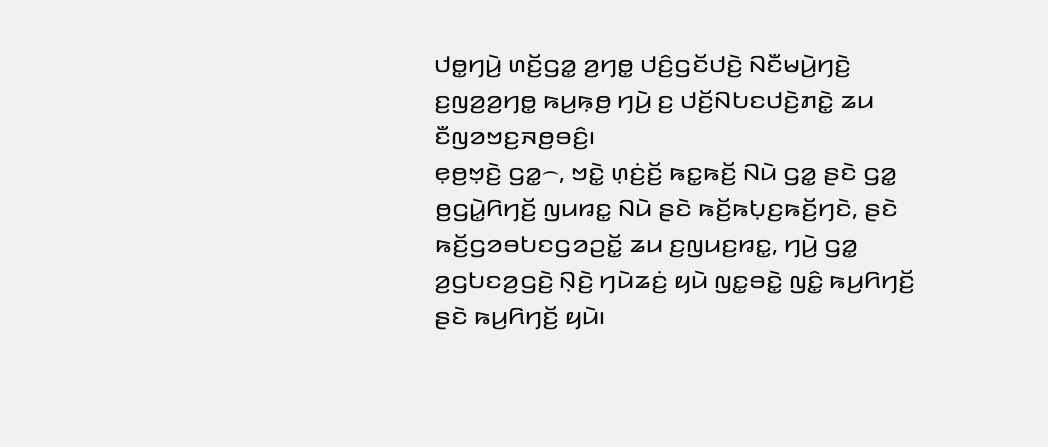ꤓꤥ꤭ꤚꤣꤧ꤬ ꤛꤢꤩ꤬ꤞꤤ꤭ ꤤ꤬ꤚꤥ꤭ ꤓꤢꤨ꤬ꤞꤢꤩꤓꤢꤧ꤬ ꤡꤢꤪꤗꤣꤧ꤬ꤚꤢꤧ꤬ ꤢ꤬ꤜꤤ꤬ꤤ꤬ꤚꤥ꤭ ꤒꤣ꤬ꤒ꤫ꤥ꤬ ꤚꤣꤧ꤬ ꤢ꤬ ꤓꤢꤩ꤬ꤡꤝꤢꤓꤢꤧ꤬ꤊꤢꤧ꤭ ꤘꤣ ꤢꤪꤜꤤꤠꤢ꤬ꤏꤥ꤬ꤋꤢꤨ꤬꤯
ꤕ꤫ꤥ꤬ꤠ꤫ꤢꤧ꤬ ꤞꤤ꤭꤮, ꤠꤢꤧ꤭ ꤛ꤫ꤢꤦ꤬ꤢꤩ꤬ ꤒꤢ꤭ꤒꤢꤩ꤬ ꤡꤣꤧ ꤞꤤ꤭ ꤔꤢꤧ ꤞꤤ꤭ ꤥ꤬ꤞꤣꤧ꤭ꤖꤚꤢꤩ꤬ ꤜꤣꤙꤢ꤭ ꤡꤣꤧ ꤔꤢꤧ ꤒꤢꤩ꤬ꤒꤝ꤫ꤢ꤬ꤒꤢꤩ꤬ꤚꤢꤧ, ꤔꤢꤧ ꤒꤢꤩ꤬ꤞꤤꤋꤝꤢꤞꤤꤑꤢꤩ꤭ ꤘꤣ ꤢ꤬ꤜꤣꤢ꤬ꤙꤢ꤭, ꤚꤣꤧ꤬ ꤞꤤ꤭ ꤤ꤬ꤞꤝꤢꤤ꤬ꤞꤢꤧ꤬ ꤡ꤫ꤢꤧ꤬ ꤚꤣꤧꤘꤢꤦ꤬ ꤟꤣꤧ ꤜꤢ꤭ꤋꤢꤧ꤭ ꤜꤢꤨ꤭ ꤒꤣ꤬ꤖꤚꤢꤩ꤬ ꤔꤢꤧ ꤒꤣ꤬ꤖꤚꤢꤩ꤬ ꤟꤣꤧ꤯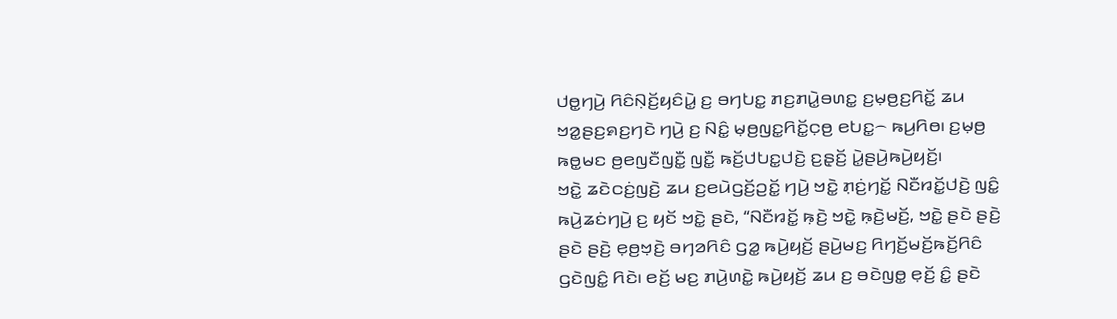ꤓꤥ꤭ꤚꤣꤧ꤬ ꤖꤢꤨꤡ꤫ꤢꤩ꤬ꤟꤢꤨꤣꤧ꤭ ꤢ꤬ ꤋꤚꤝꤢ꤭ ꤊꤢ꤬ꤊꤣꤧ꤭ꤋꤛꤢ꤭ ꤢ꤬ꤗ꤫ꤥ꤬ꤢ꤬ꤖꤢꤩ꤭ ꤘꤣ ꤠꤤ꤭ꤔꤢ꤬ꤎꤢ꤬ꤚꤢꤧ ꤚꤣꤧ꤬ ꤢ꤬ ꤡꤢꤨ꤭ ꤗ꤫ꤥ꤬ꤜꤢ꤭ꤖꤢꤩ꤭ꤍ꤫ꤥ꤬ ꤕꤝꤢ꤭꤮ ꤒꤣ꤬ꤖꤥ꤯ ꤢ꤬ꤗ꤫ꤥ꤬ ꤒꤥ꤭ꤗꤢ ꤥ꤬ꤕꤜꤢꤪꤜꤢꤪ꤭ ꤜꤢꤪ꤭ ꤒꤢꤩ꤬ꤓꤝꤢ꤭ꤓꤢꤧ꤬ ꤢ꤬ꤔ꤫ꤢꤩ꤬ ꤣꤧ꤭ꤔꤣꤧ꤬ꤒꤣꤧ꤬ꤟꤢꤩ꤬꤯
ꤠꤢꤧ꤭ ꤘꤢꤧꤍꤢꤦ꤬ꤜꤢꤧ꤬ ꤘꤣ ꤢ꤬ꤕꤣꤧꤞꤢꤩ꤬ꤑꤢꤩ꤭ ꤚꤣꤧ꤬ ꤠꤢꤧ꤭ ꤊ꤫ꤢꤦ꤬ꤚꤢꤩ꤭ ꤡꤢꤪꤙꤢꤩ꤭ꤓꤢꤧ꤬ ꤜꤢꤨ꤭ ꤒꤣꤧ꤬ꤘꤢꤦꤚꤣꤧ꤬ ꤢ꤬ ꤟꤢꤩ ꤠꤢꤧ꤭ ꤔꤢꤧ, “ꤡꤢꤪꤙꤢꤩ꤭ ꤒ꤫ꤢꤧ꤬ ꤠꤢꤧ꤭ ꤒ꤫ꤢꤧ꤬ꤗꤢꤩ꤬, ꤠꤢꤧ꤭ ꤔꤢꤧ ꤔꤢꤧ꤬ ꤔꤢꤧ ꤔꤢꤧ꤬ ꤕ꤫ꤥ꤬ꤠ꤫ꤢꤧ꤬ ꤋꤚꤤꤖꤢꤨ ꤞꤤ꤭ ꤒꤣꤧ꤬ꤟꤢꤩ꤬ ꤔꤣꤧ꤬ꤗꤢ꤬ ꤖꤚꤢꤩ꤬ꤗꤢꤩ꤬ꤒꤢꤩ꤬ꤖꤢꤨ ꤞꤢꤧꤜꤢꤨ꤭ ꤖꤢꤧ꤯ ꤕꤢꤩ꤬ ꤗꤢ꤬ ꤊꤣꤧ꤬ꤛꤢꤧ꤭ ꤒꤣꤧ꤬ꤟꤢꤩ꤬ ꤘꤣ ꤢ꤬ ꤋꤢꤧꤜꤥ꤭ ꤕ꤫ꤢꤩ꤬ ꤢꤨ꤭ ꤔꤢꤧ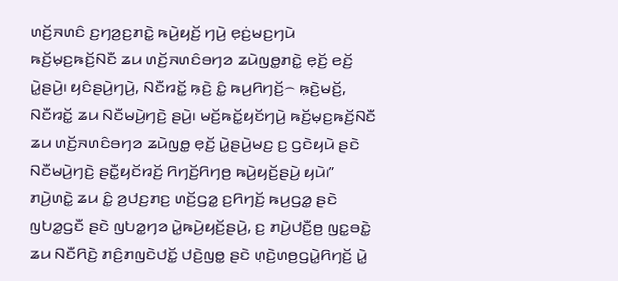ꤛꤢꤩ꤬ꤏꤛꤢꤨ ꤢ꤬ꤚꤤ꤬ꤢ꤬ꤊꤢꤧ꤭ ꤒꤣꤧ꤬ꤟꤢꤩ꤬ ꤚꤣꤧ꤬ ꤕ꤫ꤢꤦ꤬ꤗꤢ꤬ꤚꤣꤧ ꤒꤢꤩ꤬ꤗ꤫ꤢ꤬ꤒꤢꤩ꤬ꤡꤢꤪ ꤘꤣ ꤛꤢꤩ꤬ꤏꤛꤢꤨꤋꤚꤤ ꤘꤣꤧꤜꤥ꤭ꤊꤢꤧ꤭ ꤕ꤫ꤢꤩ꤬ ꤕꤢꤩ꤬ ꤣꤧ꤭ꤔꤣꤧ꤬꤯ ꤟꤢꤨꤔꤣꤧ꤬ꤚꤣꤧ꤬, ꤡꤢꤪꤙꤢꤩ꤭ ꤒ꤫ꤢꤧ꤬ ꤢꤨ꤭ ꤒꤣ꤬ꤖꤚꤢꤩ꤬꤮ ꤒ꤫ꤢꤧ꤬ꤗꤢꤩ꤬, ꤡꤢꤪꤙꤢꤩ꤭ ꤘꤣ ꤡꤢꤪꤗꤣꤧ꤬ꤚꤢꤧ꤬ ꤔꤣꤧ꤬꤯ ꤗꤢꤩ꤬ꤒꤢꤩ꤭ꤟꤢꤩꤚꤣꤧ꤬ ꤒꤢꤩ꤬ꤗ꤫ꤢ꤬ꤒꤢꤩ꤬ꤡꤢꤪ ꤘꤣ ꤛꤢꤩ꤬ꤏꤛꤢꤨꤋꤚꤤ ꤘꤣꤧꤜꤥ꤭ ꤕ꤫ꤢꤩ꤬ ꤣꤧ꤭ꤔꤣꤧ꤬ꤗꤢ꤬ ꤢ꤬ ꤞꤢꤧꤟꤣꤧ ꤔꤢꤧ ꤡꤢꤪꤗꤣꤧ꤬ꤚꤢꤧ꤬ ꤔꤢꤪ꤭ꤟꤢꤩꤙꤢꤩ꤬ ꤖꤚꤢꤩ꤬ꤖꤚꤥ꤬ ꤒꤣꤧ꤬ꤟꤢꤩ꤬ꤔꤣꤧ꤬ ꤟꤣꤧ꤯”
ꤊꤣꤧ꤬ꤛꤢꤧ꤭ ꤘꤣ ꤢꤨ꤭ ꤤ꤬ꤓꤢ꤬ꤊꤢ꤬ ꤛꤢꤩ꤬ꤞꤤ꤭ ꤢ꤬ꤖꤚꤢꤩ꤬ ꤒꤣ꤬ꤞꤤ꤭ ꤔꤢꤧ ꤜꤝꤤ꤭ꤞꤢꤪ ꤔꤢꤧ ꤜꤝꤤ꤭ꤚꤤ ꤣꤧ꤭ꤒꤣꤧ꤬ꤟꤢꤩ꤬ꤔꤣꤧ꤬, ꤢ꤬ ꤊꤣꤧ꤬ꤓꤢꤪ꤬ꤥ꤬ ꤜꤢ꤭ꤋꤢꤧ꤭ ꤘꤣ ꤡꤢꤪꤖꤢꤧ꤬ ꤊꤢꤨ꤬ꤊꤜꤢꤧꤓꤢꤩ꤭ ꤓꤢꤧ꤬ꤜꤥ꤭ ꤔꤢꤧ ꤛ꤫ꤢꤧ꤬ꤛꤥ꤬ꤞꤣꤧ꤭ꤖꤚꤢꤩ꤬ ꤣꤧ꤭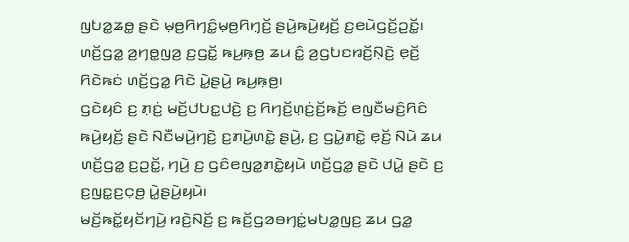ꤜꤝꤤ꤭ꤘꤥ꤭ ꤔꤢꤧ ꤗ꤫ꤥ꤬ꤖꤚꤢꤨ꤭ꤗ꤫ꤥ꤬ꤖꤚ꤫ꤢꤩ꤬ ꤔꤣꤧ꤬ꤒꤣꤧ꤬ꤟꤢꤩ꤬ ꤢ꤬ꤕꤣꤧꤞꤢꤩ꤬ꤑꤢꤩ꤭꤯ ꤛꤢꤩ꤬ꤞꤤ꤭ ꤤ꤬ꤚꤥ꤭ꤜꤤ꤬ ꤢ꤬ꤞꤢꤩ꤭ ꤒꤣ꤬ꤒ꤫ꤥ꤬ ꤘꤣ ꤢꤨ꤭ ꤤ꤬ꤞꤝꤢꤙꤢꤩ꤬ꤡ꤫ꤢꤧ꤬ ꤕ꤫ꤢꤩ꤬ ꤖꤢꤧꤒꤢꤦ ꤛꤢꤩ꤬ꤞꤤ꤭ ꤖꤢꤧ ꤣꤧ꤭ꤔꤣꤧ꤬ ꤒꤣ꤬ꤒ꤫ꤥ꤬꤯
ꤞꤢꤧꤟꤢꤨ ꤢ꤬ ꤊ꤫ꤢꤦ꤬ ꤗꤢꤩ꤬ꤓꤝꤢ꤭ꤓꤢꤧ꤬ ꤢ꤬ ꤖꤚꤢꤩ꤬ꤛ꤫ꤢꤦ꤬ꤢꤩ꤬ꤒꤢꤩ꤬ ꤕꤜꤢꤪꤗꤢꤨ꤬ꤖꤢꤨ ꤒꤣꤧ꤬ꤟꤢꤩ꤬ ꤔꤢꤧ ꤡꤢꤪꤗꤣꤧ꤬ꤚꤢꤧ꤬ ꤢ꤬ꤊꤣꤧ꤬ꤛꤢꤧ꤭ ꤔꤣꤧ꤬, ꤢ꤬ ꤞꤣꤧ꤭ꤊꤢꤧ꤭ ꤕ꤫ꤢꤩ꤬ ꤡꤣꤧ ꤘꤣ ꤛꤢꤩ꤬ꤞꤤ꤭ ꤢ꤬ꤑꤢꤩ꤭, ꤚꤣꤧ꤬ ꤢ꤬ ꤞꤢꤨꤕꤜꤤ꤭ꤊꤢꤧ꤭ꤟꤣꤧ ꤛꤢꤩ꤬ꤞꤤ꤭ ꤔꤢꤧ ꤓꤣꤧ꤭ ꤔꤢꤧ ꤢ꤬ ꤢ꤬ꤜꤢ꤭ꤢ꤬ꤍ꤫ꤥ꤬ ꤣꤧ꤭ꤔꤣꤧ꤬ꤟꤣꤧ꤯
ꤗꤢꤩ꤬ꤒꤢꤩ꤭ꤟꤢꤩꤚꤣꤧ꤬ ꤙꤢꤧ꤬ꤡꤢꤩ꤬ ꤢ꤬ ꤒꤢꤩ꤬ꤞꤤꤋꤚꤢꤦ꤭ꤗꤝꤤ꤭ꤜꤢ꤬ ꤘꤣ ꤞꤤ꤭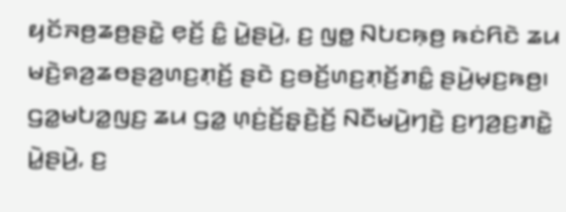ꤟꤢꤩꤏꤥ꤬ꤘꤥ꤬ꤔꤢꤧ꤭ ꤕ꤫ꤢꤩ꤬ ꤢꤨ꤭ ꤣꤧ꤭ꤔꤣꤧ꤬, ꤢ꤬ ꤜꤥ꤭ ꤡꤝꤢꤒ꤫ꤥ꤬ ꤒꤢꤦꤖꤢꤧ ꤘꤣ ꤗꤢꤧ꤬ꤎꤤ꤬ꤘꤥꤔꤤ꤬ꤛꤢ꤬ꤊ꤫ꤢꤩ꤬ ꤔꤢꤧ ꤢ꤬ꤋꤢꤩ꤬ꤛꤢ꤬ꤊ꤫ꤢꤩ꤬ꤊꤢꤨ꤭ ꤔꤣꤧ꤬ꤗ꤫ꤢ꤬ꤒꤥ꤬꤯ ꤞꤤ꤭ꤗꤝꤤ꤭ꤜꤢ꤬ ꤘꤣ ꤞꤤ꤭ ꤛ꤫ꤢꤦ꤬ꤢꤩ꤬ꤔ꤫ꤢꤧ꤬ꤢꤩ꤬ ꤡꤢꤪꤗꤣꤧ꤬ꤚꤢꤧ꤬ ꤢ꤬ꤚꤤ꤬ꤢ꤬ꤊꤢꤧ꤭ ꤣꤧ꤭ꤔꤣꤧ꤬, ꤢ꤬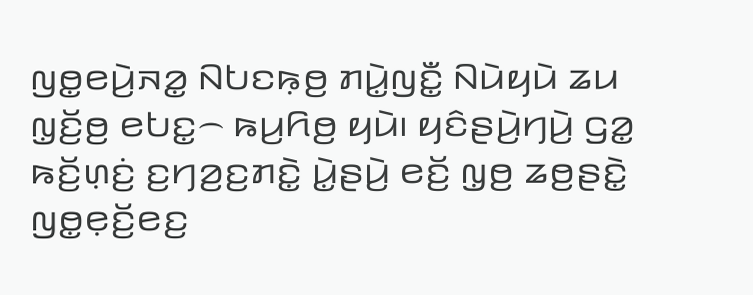ꤜꤥ꤭ꤕꤣꤧ꤬ꤏꤤ꤭ ꤡꤝꤢꤒ꤫ꤥ꤬ ꤊꤣꤧ꤭ꤜꤢꤪ꤭ ꤡꤣꤧꤟꤣꤧ ꤘꤣ ꤜ꤫ꤢꤩ꤬ꤥ꤬ ꤕꤝꤢ꤭꤮ ꤒꤣ꤬ꤖꤥ꤬ ꤟꤣꤧ꤯ ꤟꤢꤨꤔꤣꤧ꤬ꤚꤣꤧ꤬ ꤞꤤ꤭ ꤒꤢꤩ꤬ꤛ꤫ꤢꤦ꤬ ꤢ꤬ꤚꤤ꤬ꤢ꤬ꤊꤢꤧ꤭ ꤣꤧ꤭ꤔꤣꤧ꤬ ꤕꤢꤩ꤬ ꤜ꤫ꤥ꤬ ꤘꤥ꤬ꤔꤢꤧ꤭ ꤜꤥ꤭ꤕ꤫ꤢꤩ꤬ꤕꤢ꤬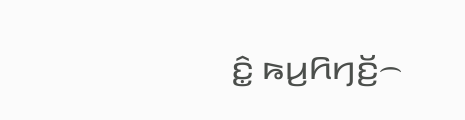ꤢꤨ꤭ ꤒꤣ꤬ꤖꤚꤢꤩ꤬꤮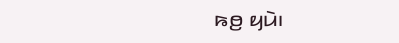ꤒꤥ꤬ ꤟꤣꤧ꤯